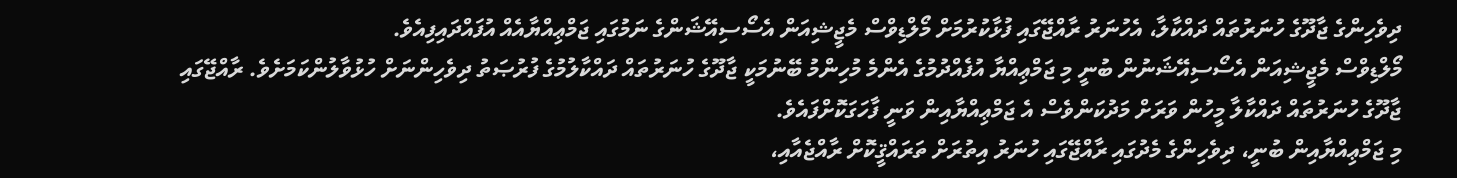ދިވެހިންގެ ޖާދޫގެ ހުނަރުތައް ދައްކާލާ، އެހުނަރު ރާއްޖޭގައި ފުޅާކުރުމަށް މޯލްޑިވްސް މެޖީޝިއަން އެސޯސިއޭޝަންގެ ނަމުގައި ޖަމްޢިއްޔާއެއް އުފައްދައިފިއެވެ.
މޯލްޑިވްސް މެޖީޝިއަން އެސޯސިއޭޝަނުން ބުނީ މި ޖަމްޢިއްޔާ އުފެއްދުމުގެ އެންމެ މުހިންމު ބޭނުމަކީ ޖާދޫގެ ހުނަރުތައް ދައްކާލުމުގެ ފުރުޞަތު ދިވެހިންނަށް ހުޅުވާލުންކަމަށެވެ. ރާއްޖޭގައި ޖާދޫގެ ހުނަރުތައް ދައްކާލާ މީހުން ވަރަށް މަދުކަންވެސް އެ ޖަމްޢިއްޔާއިން ވަނީ ފާހަގަކޮށްފައެވެ.
މި ޖަމްޢިއްޔާއިން ބުނީ، ދިވެހިންގެ މެދުގައި ރާއްޖޭގައި ހުނަރު އިތުރަށް ތަރައްޤީކޮށް ރާއްޖެއާއި،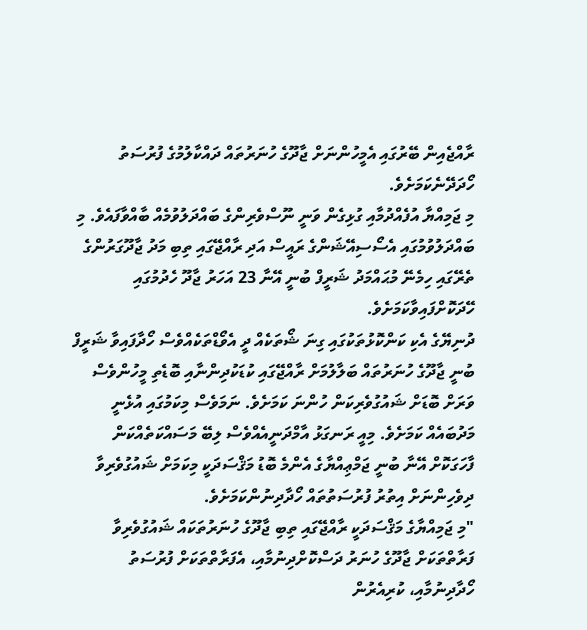ރާއްޖެއިން ބޭރުގައި އެމީހުންނަށް ޖާދޫގެ ހުނަރުތައް ދައްކާލުމުގެ ފުރުސަތު ހޯދަދޭނެކަމަށެވެ.
މި ޖަމިއްޔާ އުފެއްދުމާއި ގުޅިގެން ވަނީ ނޫސްވެރިންގެ ބައްދަލުވުމެއް ބާއްވާފައެވެ. މި ބައްދަލުވުމުގައި އެސޯސިއޭޝަންގެ ރައީސް އަދި ރާއްޖޭގައި ތިބި މަދު ޖާދޫގަރުންގެ ތެރޭގައި ހިމެނޭ މުޙައްމަދު ޝަރީފް ބުނީ އޭނާ 23 އަހަރު ޖާދޫ ހެދުމުގައި ހޭދަކޮށްފައިވާކަމަށެވެ.
ދުނިޔޭގެ އެކި ކަންކޮޅުތަކުގައި ގިނަ ޝޯތަކެއް ދީ އެވޯޑްތަކެއްވެސް ހޯދާފައިވާ ޝަރީފް ބުނީ ޖާދޫގެ ހުނަރުތައް ބަލާލުމަށް ރާއްޖޭގައި ކުޑަކުދިންނާއި ބޮޑެތި މީހުންވެސް ވަރަށް ބޮޑަށް ޝައުގުވެރިކަން ހުންނަ ކަމަށެވެ. ނަމަވެސް މިކަމުގައި އުޅެނީ މަދުބައެއް ކަމަށެވެ. މިއީ ރަނގަޅު އާމްދަނީއެއްވެސް ލިބޭ މަސައްކަތެއްކަން ފާހަގަކޮށް އޭނާ ބުނީ ޖަމްޢިއްޔާގެ އެންމެ ބޮޑު މަޤްސަދަކީ މިކަމަށް ޝައުގުވެރިވާ ދިވެހިންނަށް އިތުރު ފުރުސަތުތައް ހޯދާދިނުންކަމަށެވެ.
"މި ޖަމިއްޔާގެ މަޤްސަދަކީ ރާއްޖޭގައި ތިބި ޖާދޫގެ ހުނަރުތަކައް ޝައުގުވެރިވާ ފަރާތްތަކަށް ޖާދޫގެ ހުނަރު ދަސްކޮށްދިނުމާއި، އެފަރާތްތަކަށް ފުރުސަތު ހޯދާދިނުމާއި، ކުރިއެރުން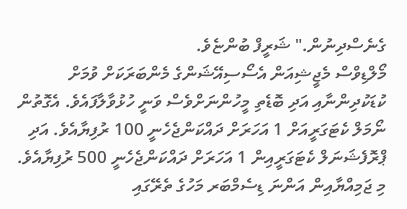ގެނެސްދިނުން." ޝަރީފް ބުންޏެވެ.
މޯލްޑިވްސް މެޖީޝިއަން އެސޯސިއޭޝަންގެ މެންބަރަކަށް ވުމަށް ކުޑަކުދިންނާއި އަދި ބޮޑެތި މީހުންނަށްވެސް ވަނީ ހުޅުވާލާފައެވެ. އެގޮތުން ނޯމަލް ކެޓަގަރީއަށް 1 އަހަރަށް ދައްކަންޖެހެނީ 100 ރުފިޔާއެވެ. އަދި ޕްރޮފެޝަނަލް ކެޓަގަރީއިން 1 އަހަރަށް ދައްކަންޖެހެނީ 500 ރުފިޔާއެވެ.
މި ޖަމިއްޔާއިން އަންނަ ޑިސެމްބަރ މަހުގެ ތެރޭގައި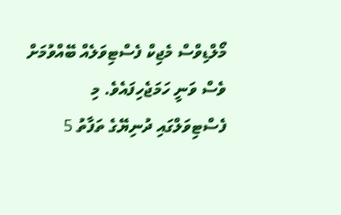މޯލްޑިވްސް މެޖިކް ފެސްޓިވަލެއް ބޭއްވުމަށް ވެސް ވަނީ ހަމަޖެހިފައެވެ. މި ފެސްޓިވަލްގައި ދުނިޔޭގެ ތަފާތު 5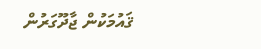ޤައުމަކުން ޖާދޫގަރުން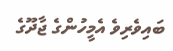ބައިވެރިވެ އެމީހުންގެ ޖާދޫގެ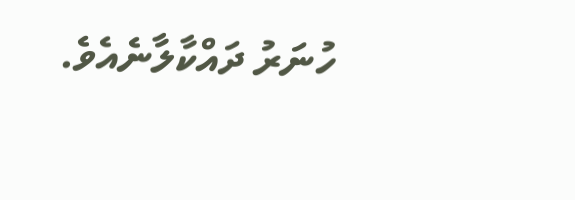ހުނަރު ދައްކާލާނެއެވެ.